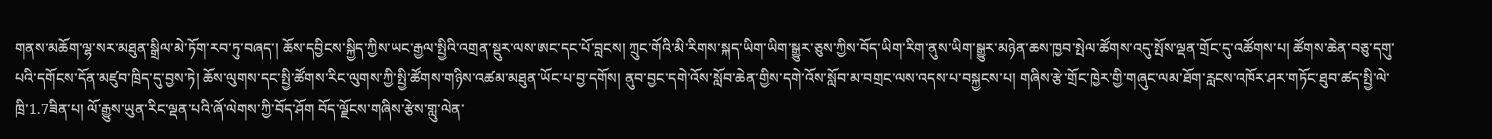གནས་མཆོག་ལྷ་སར་མཐུན་སྒྲིལ་མེ་ཏོག་རབ་ཏུ་བཞད་། ཆོས་དབྱིངས་སྐྱིད་ཀྱིས་ཡང་རྒྱལ་སྤྱིའི་འགྲན་སྡུར་ལས་ཨང་དང་པོ་བླངས། ཀྲུང་གོའི་མི་རིགས་སྐད་ཡིག་ཡིག་སྒྱུར་ཅུས་ཀྱིས་བོད་ཡིག་རིག་ནུས་ཡིག་སྒྱུར་མཉེན་ཆས་ཁྱབ་སྤེལ་ཚོགས་འདུ་སྤོས་ལྡན་གྲོང་དུ་འཚོགས་པ། ཚོགས་ཆེན་བཅུ་དགུ་པའི་དགོངས་དོན་མཛུབ་ཁྲིད་དུ་བྱས་ཏེ། ཆོས་ལུགས་དང་སྤྱི་ཚོགས་རིང་ལུགས་ཀྱི་སྤྱི་ཚོགས་གཉིས་འཚམ་མཐུན་ཡོང་པ་བྱ་དགོས། ནུབ་བྱང་དགེ་འོས་སློབ་ཆེན་གྱིས་དགེ་འོས་སློབ་མ་བགྲང་ལས་འདས་པ་བསྐྱངས་པ། གཞིས་རྩེ་གྲོང་ཁྱེར་གྱི་གཞུང་ལམ་ཐོག་རླངས་འཁོར་ཤར་གཏོང་ཐུབ་ཚད་སྤྱི་ལེ་ཁྲི་1.7ཟིན་པ། ལོ་རྒྱུས་ཡུན་རིང་ལྡན་པའི་ཞོ་ལེགས་ཀྱི་བོད་ཤོག བོད་ལྗོངས་གཞིས་རྩེས་གླུ་ལེན་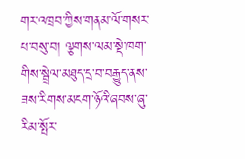གར་འཁྲབ་ཀྱིས་གནམ་ལོ་གསར་པ་བསུ་བ། ལྕགས་ལམ་སྡེ་ཁག་གིས་སྦྲེལ་མཐུད་དྲ་བ་བརྒྱུད་ནས་ཟས་རིགས་མངག་ཉོའི་ཞབས་ཞུ་རིམ་སྤོར་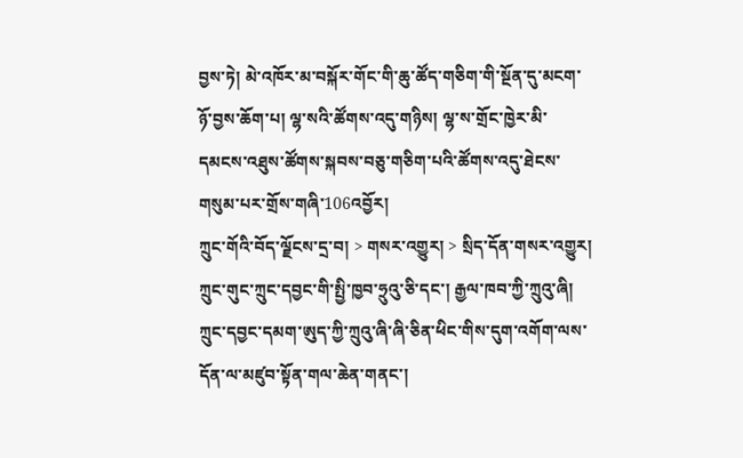བྱས་ཏེ། མེ་འཁོར་མ་བསྐོར་གོང་གི་ཆུ་ཚོད་གཅིག་གི་སྔོན་དུ་མངག་ཉོ་བྱས་ཆོག་པ། ལྷ་སའི་ཚོགས་འདུ་གཉིས། ལྷ་ས་གྲོང་ཁྱེར་མི་དམངས་འཐུས་ཚོགས་སྐབས་བཅུ་གཅིག་པའི་ཚོགས་འདུ་ཐེངས་གསུམ་པར་གྲོས་གཞི་106འབྱོར།
ཀྲུང་གོའི་བོད་ལྗོངས་དྲ་བ། > གསར་འགྱུར། > སྲིད་དོན་གསར་འགྱུར།
ཀྲུང་གུང་ཀྲུང་དབྱང་གི་སྤྱི་ཁྱབ་ཧྲུའུ་ཅི་དང་། རྒྱལ་ཁབ་ཀྱི་ཀྲུའུ་ཞི། ཀྲུང་དབྱང་དམག་ཨུད་ཀྱི་ཀྲུའུ་ཞི་ཞི་ཅིན་ཕིང་གིས་དུག་འགོག་ལས་དོན་ལ་མཛུབ་སྟོན་གལ་ཆེན་གནང་།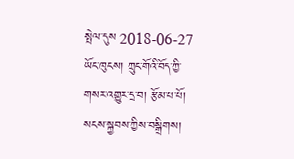སྤེལ་དུས 2018-06-27 ཡོང་ཁུངས། ཀྲུང་གོའི་བོད་ཀྱི་གསར་འགྱུར་དྲ་བ། རྩོམ་པ་པོ། སངས་སྐྱབས་ཀྱིས་བསྒྲིགས།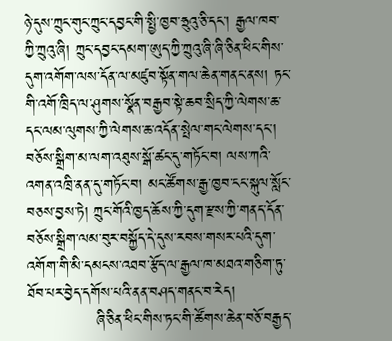ཉེ་དུས་ཀྲུང་གུང་ཀྲུང་དབྱང་གི་སྤྱི་ཁྱབ་ཧྲུའུ་ཅི་དང་། རྒྱལ་ཁབ་ཀྱི་ཀྲུའུ་ཞི། ཀྲུང་དབྱང་དམག་ཨུད་ཀྱི་ཀྲུའུ་ཞི་ཞི་ཅིན་ཕིང་གིས་དུག་འགོག་ལས་དོན་ལ་མཛུབ་སྟོན་གལ་ཆེན་གནང་ནས། ཏང་གི་འགོ་ཁྲིད་ལ་ཤུགས་སྣོན་བརྒྱབ་སྟེ་ཆབ་སྲིད་ཀྱི་ལེགས་ཆ་དང་ལམ་ལུགས་ཀྱི་ལེགས་ཆ་འདོན་སྤེལ་གང་ལེགས་དང་། བཅོས་སྒྲིག་མ་ལག་འཐུས་སྒོ་ཚང་དུ་གཏོང་བ། ལས་ཀའི་འགན་འཁྲི་ནན་དུ་གཏོང་བ། མང་ཚོགས་རྒྱ་ཁྱབ་ངང་སྐུལ་སློང་བཅས་བྱས་ཏེ། ཀྲུང་གོའི་ཁྱད་ཆོས་ཀྱི་དུག་རྫས་ཀྱི་གནད་དོན་བཅོས་སྒྲིག་ལམ་བུར་བསྐྱོད་དེ་དུས་རབས་གསར་པའི་དུག་འགོག་གི་མི་དམངས་འཐབ་རྩོད་ལ་རྒྱལ་ཁ་མཐའ་གཅིག་ཏུ་ཐོབ་པར་བྱེད་དགོས་པའི་ནན་བཤད་གནང་བ་རེད།
             ཞི་ཅིན་ཕིང་གིས་ཏང་གི་ཚོགས་ཆེན་བཅོ་བརྒྱད་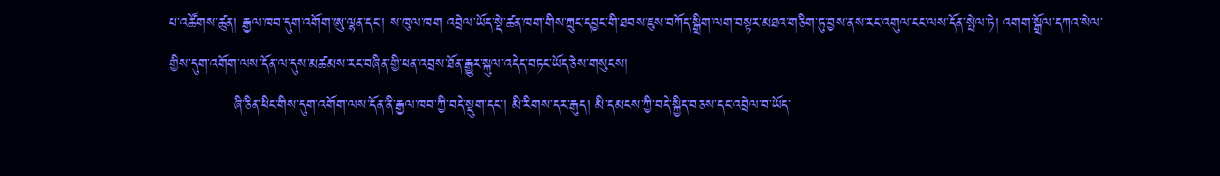པ་འཚོགས་ཚུན། རྒྱལ་ཁབ་དུག་འགོག་ཨུ་ལྷན་དང་། ས་ཁུལ་ཁག འབྲེལ་ཡོད་སྡེ་ཚན་ཁག་གིས་ཀྲུང་དབྱང་གི་ཐབས་ཇུས་བཀོད་སྒྲིག་ལག་བསྟར་མཐའ་གཅིག་ཏུ་བྱས་ནས་རང་འགུལ་ངང་ལས་དོན་སྤེལ་ཏེ། འགག་སྒྲོལ་དཀའ་སེལ་གྱིས་དུག་འགོག་ལས་དོན་ལ་དུས་མཚམས་རང་བཞིན་གྱི་ཕན་འབྲས་ཐོན་རྒྱུར་སྐུལ་འདེད་བཏང་ཡོད་ཅེས་གསུངས།
             ཞི་ཅིན་ཕིང་གིས་དུག་འགོག་ལས་དོན་ནི་རྒྱལ་ཁབ་ཀྱི་བདེ་སྡུག་དང་། མི་རིགས་དར་རྒུད། མི་དམངས་ཀྱི་བདེ་སྐྱིད་བཅས་དང་འབྲེལ་བ་ཡོད་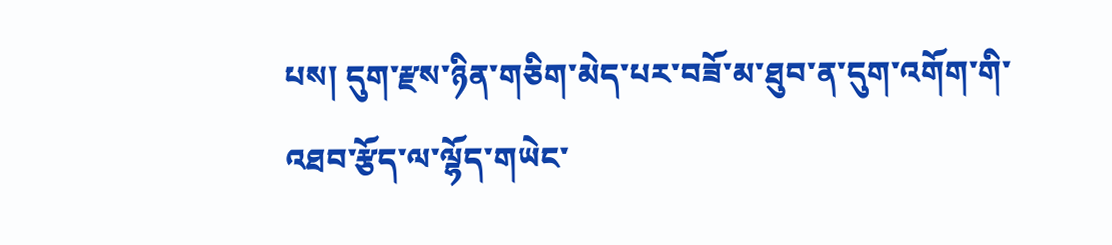པས། དུག་རྫས་ཉིན་གཅིག་མེད་པར་བཟོ་མ་ཐུབ་ན་དུག་འགོག་གི་འཐབ་རྩོད་ལ་ལྷོད་གཡེང་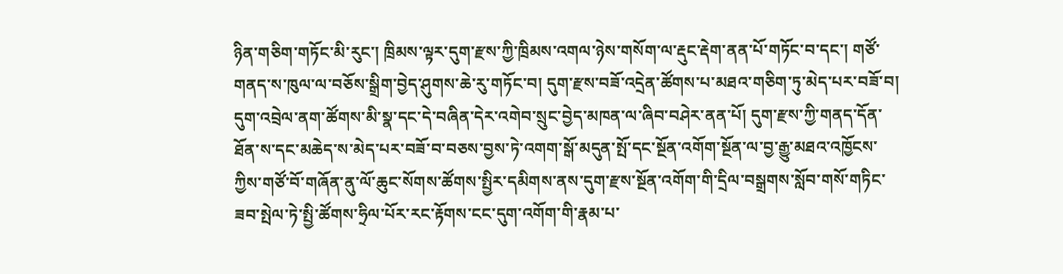ཉིན་གཅིག་གཏོང་མི་རུང་། ཁྲིམས་ལྟར་དུག་རྫས་ཀྱི་ཁྲིམས་འགལ་ཉེས་གསོག་ལ་རྡུང་རྡེག་ནན་པོ་གཏོང་བ་དང་། གཙོ་གནད་ས་ཁུལ་ལ་བཅོས་སྒྲིག་བྱེད་ཤུགས་ཆེ་རུ་གཏོང་བ། དུག་རྫས་བཟོ་འདྲེན་ཚོགས་པ་མཐའ་གཅིག་ཏུ་མེད་པར་བཟོ་བ། དུག་འབྲེལ་ནག་ཚོགས་མི་སྣ་དང་དེ་བཞིན་དེར་འགེབ་སྲུང་བྱེད་མཁན་ལ་ཞིབ་བཤེར་ནན་པོ། དུག་རྫས་ཀྱི་གནད་དོན་ཐོན་ས་དང་མཆེད་ས་མེད་པར་བཟོ་བ་བཅས་བྱས་ཏེ་འགག་སྒོ་མདུན་སྤོ་དང་སྔོན་འགོག་སྔོན་ལ་བྱ་རྒྱུ་མཐའ་འཁྱོངས་ཀྱིས་གཙོ་བོ་གཞོན་ནུ་ལོ་ཆུང་སོགས་ཚོགས་སྤྱིར་དམིགས་ནས་དུག་རྫས་སྔོན་འགོག་གི་དྲིལ་བསྒྲགས་སློབ་གསོ་གཏིང་ཟབ་སྤེལ་ཏེ་སྤྱི་ཚོགས་ཧྲིལ་པོར་རང་རྟོགས་ངང་དུག་འགོག་གི་རྣམ་པ་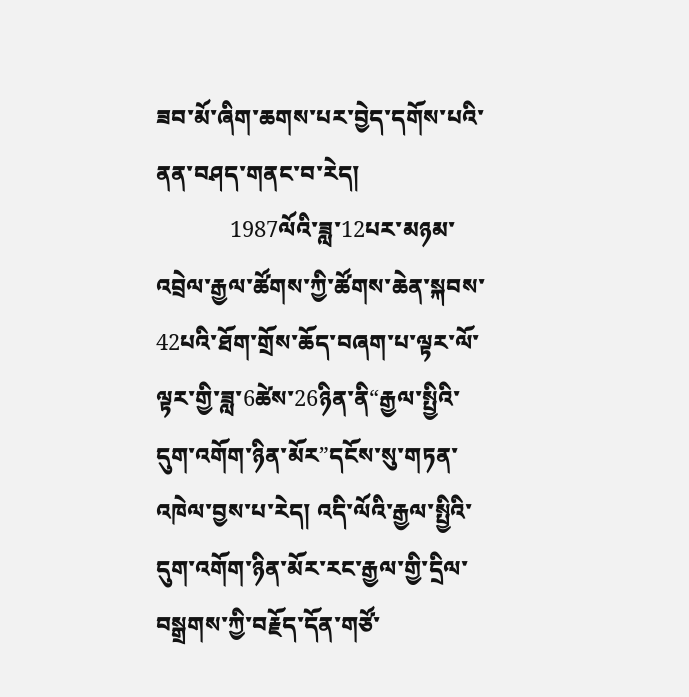ཟབ་མོ་ཞིག་ཆགས་པར་བྱེད་དགོས་པའི་ནན་བཤད་གནང་བ་རེད།
             1987ལོའི་ཟླ་12པར་མཉམ་འབྲེལ་རྒྱལ་ཚོགས་ཀྱི་ཚོགས་ཆེན་སྐབས་42པའི་ཐོག་གྲོས་ཆོད་བཞག་པ་ལྟར་ལོ་ལྟར་གྱི་ཟླ་6ཚེས་26ཉིན་ནི“རྒྱལ་སྤྱིའི་དུག་འགོག་ཉིན་མོར”དངོས་སུ་གཏན་འཁེལ་བྱས་པ་རེད། འདི་ལོའི་རྒྱལ་སྤྱིའི་དུག་འགོག་ཉིན་མོར་རང་རྒྱལ་གྱི་དྲིལ་བསྒྲགས་ཀྱི་བརྗོད་དོན་གཙོ་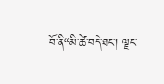བོ་ནི“མི་ཚེ་བདེ་ཐང་། ལྗང་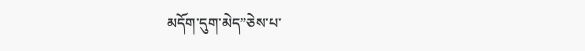མདོག་དུག་མེད”ཅེས་པ་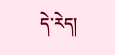དེ་རེད།